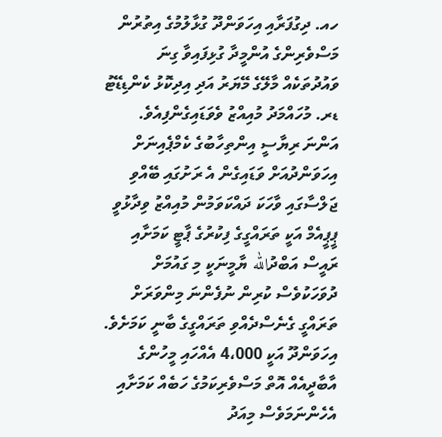ހއ. ދިގުފަރާއި އިހަވަންދޫ ގުޅާލުމުގެ އިތުރުން މަސްވެރިންގެ އުންމީދާ ގުޅިފައިވާ ގިނަ ވައުދުތަކެއް މާލޭގެ މޭޔަރު އަދި އިދިކޮޅު ކެންޑިޑޭޓު ޑރ. މުހައްމަދު މުއިއްޒު ވެވަޑައިގެންފިއެވެ.
އަންނަ ރިޔާސީ އިންތިހާބުގެ ކެމްޕެއިނަށް އިހަވަންދުއަށް ވަޑައިގެން އެ ރަށުގައި ބޭއްވި ޖަލްސާގައި ވާހަކަ ދައްކަވަމުން މުއިއްޒު ވިދާޅުވީ ޕީޕީއެމް އަކީ ތަރައްގީގެ ފިކުރުގެ ޕާޓީ ކަމަށާއި ރައީސް އަބްދުالله ޔާމީނަކީ މި ގައުމަށް ދުވަހަކުވެސް ކުރިން ނުފެންނަ މިންވަރަށް ތަރައްގީ ގެނެސްދެއްވި ތަރައްގީގެ ބާނީ ކަމަށެވެ.
އިހަވަންދޫ އަކީ 4،000 އެއްހައި މީހުންގެ އާބާދީއެއް އޮތް މަސްވެރިކަމުގެ ހަބެއް ކަމަށާއި އެހެންނަމަވެސް މިއަދު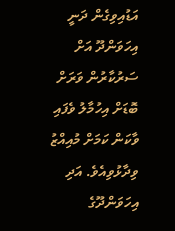އަޑުއިވިގެން ދަނީ އިހަވަންދޫ އަށް ސަރުކާރުން ވަރަށް ބޮޑަށް އިހުމާލު ވެފައި ވާކަން ކަމަށް މުއިއްޒު ވިދާޅުވިއެވެ. އަދި އިހަވަންދޫގެ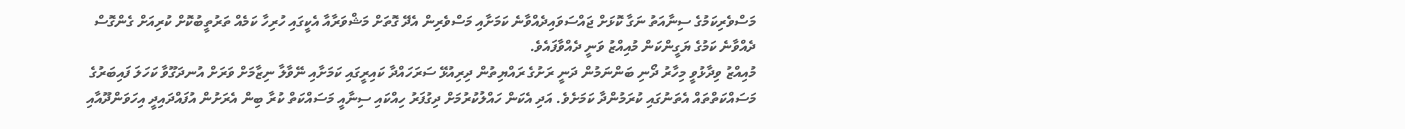މަސްވެރިކަމުގެ ސިނާއަތު ނަގާ ކޮޅަށް ޖައްސަވައިދެއްވާނެ ކަމަށާއި މަސްވެރިން އެދޭ ގޮތަށް މަޝްވަރާއާ އެކީގައި ހުރިހާ ކަމެއް ތަރުތީބުކޮށް ކުރިއަށް ގެންގޮސް ދެއްވާނެ ކަމުގެ ޔަގީންކަން މުއިއްޒު ވަނީ ދެއްވާފައެވެ.
މުއިއްޒު ވިދާޅުވީ މިހާރު ދޯނި ބަންނަމުން ދަނީ ރަށުގެ ރައްޔިތުން ދިރިއުޅޭ ސަރަހައްދާ ކައިރީގައި ކަމަށާއި ނޭވާލާ ނިޒާމަށް ވަރަށް އުނދަގޫވާ ކަހަލަ ފައިބަރުގެ މަސައްކަތްތައް އެތަނުގައި ކުރަމުންދާ ކަމަށެވެ. އަދި އެކަން ހައްލުކުރުމަށް ދިގުފަރު ހިއްކައި ސިނާއީ މަސައްކަތް ކުރާ ބިން އެރަށުން އުފައްދައިދީ އިހަވަންދޫއާއި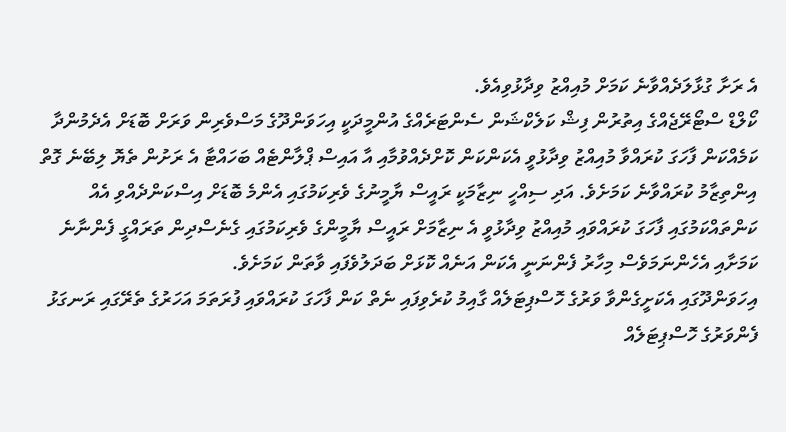އެ ރަށާ ގުޅާލަދެއްވާނެ ކަމަށް މުއިއްޒު ވިދާޅުވިއެވެ.
ކޯލްޑް ސްޓޯރޭޖެއްގެ އިތުރުން ފިޝް ކަލެކްޝަން ސެންޓަރެއްގެ އުންމީދަކީ އިހަވަންދޫގެ މަސްވެރިން ވަރަށް ބޮޑަށް އެދެމުންދާ ކަމެއްކަން ފާހަގަ ކުރައްވާ މުއިއްޒު ވިދާޅުވީ އެކަންކަން ކޮށްދެއްވުމާއި އާ އައިސް ޕްލާންޓެއް ބަހައްޓާ އެ ރަށުން ތެޔޮ ލިބޭނެ ގޮތް އިންތިޒާމު ކުރައްވާނެ ކަމަށެވެ. އަދި ސިއްހީ ނިޒާމަކީ ރައީސް ޔާމީނުގެ ވެރިކަމުގައި އެންމެ ބޮޑަށް އިސްކަންދެއްވި އެއް ކަންތައްކަމުގައި ފާހަގަ ކުރައްވައި މުއިއްޒު ވިދާޅުވީ އެ ނިޒާމަށް ރައީސް ޔާމީންގެ ވެރިކަމުގައި ގެނެސްދިން ތަރައްގީ ފެންނާނެ ކަމަށާއި އެހެންނަމަވެސް މިހާރު ފެންނަނީ އެކަން އަނެއް ކޮޅަށް ބަދަލުވެފައި ވާތަން ކަމަށެވެ.
އިހަވަންދޫގައި އެކަށީގެންވާ ވަރުގެ ހޮސްޕިޓަލެއް ގާއިމު ކުރެވިފައި ނެތް ކަން ފާހަގަ ކުރައްވައި ފުރަތަމަ އަހަރުގެ ތެރޭގައި ރަނގަޅު ފެންވަރުގެ ހޮސްޕިޓަލެއް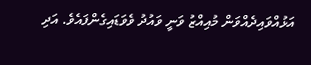އަޅުއްވައިދެއްވަން މުއިއްޒު ވަނީ ވައުދު ވެވަޑައިގެންފައެވެ. އަދި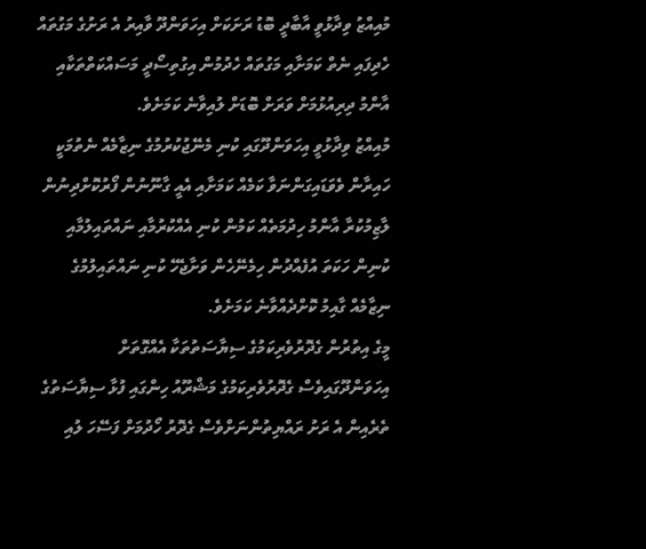މުއިއްޒު ވިދާޅުވީ އާބާދީ ބޮޑު ރަށަކަށް އިހަވަންދޫ ވާއިރު އެ ރަށުގެ މަގުތައް ހެދިފައި ނެތް ކަމަށާއި މަގުތައް ހެދުމުން އިގުތިސޯދީ މަސައްކަތްތަކާއި އާންމު ދިރިއުޅުމަށް ވަރަށް ބޮޑަށް ލުއިވާނެ ކަމަށެވެ.
މުއިއްޒު ވިދާޅުވީ އިހަވަންދޫގައި ކުނި މެނޭޖުކުރުމުގެ ނިޒާމެއް ނެތުމަކީ ހައިރާން ވެވަޑައިގަންނަވާ ކަމެއް ކަމަށާއި އެއީ ގާނޫނުން ފޯރުކޮށްދިނުން ލާޒިމުކުރާ އާންމު ހިދުމަތެއް ކަމުން ކުނި އެއްކުރުމާއި ނައްތައިލުމާއި ކުނިން ހަކަތަ އުފެއްދުން ހިމެނޭހެން ވަށާޖެހޭ ކުނި ނައްތައިލުމުގެ ނިޒާމެއް ގާއިމު ކޮށްދެއްވާނެ ކަމަށެވެ.
މީގެ އިތުރުން ގެދޮރުވެރިކަމުގެ ސިޔާސަތުތަކާ އެއްގޮތަށް އިހަވަންދޫގައިވެސް ގެދޮރުވެރިކަމުގެ މަޝްރޫއު ހިންގައި ފުޅާ ސިޔާސަތުގެ ތެރެއިން އެ ރަށު ރައްޔިތުންނަށްވެސް ގެދޮރު ހޯދުމަށް ފަސޭހަ ލުއި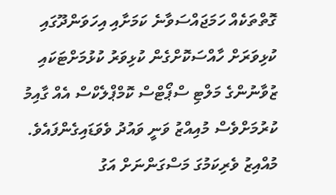ގޮތްތަކެއް ހަމަޖައްސަވާނެ ކަމަށާއި އިހަވަންދޫގައި ކުޅިވަރަށް ހާއްސަކޮށްގެން ކުޅިވަރު ކުޅުމަށްޓަކައި ޒުވާނުންގެ މަލްޓި ސްޕޯޓްސް ކޮމްޕްލެކްސް އެއް ގާއިމު ކުރުމަށްވެސް މުއިއްޒު ވަނީ ވައުދު ވެވަޑައިގެންފައެވެ.
މުއްއިޒު ވެރިކަމުގަ މަސްގަންނަށް އަގު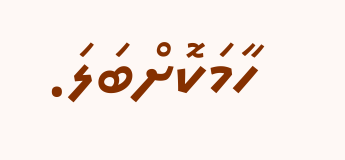ހާމަކޮށްބަލަ.